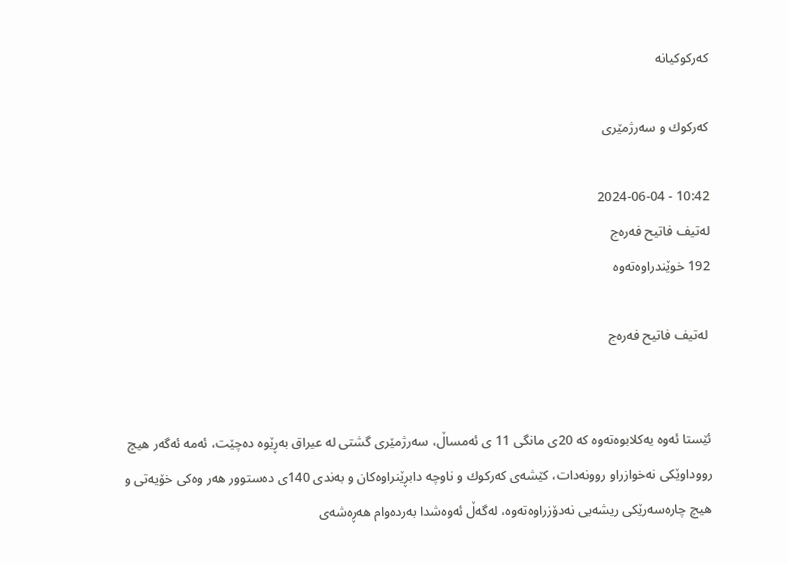کەرکوکیانە

كه‌ركوك و سه‌رژمێری

10:42 - 2024-06-04
له‌تیف فاتیح فه‌ره‌ج
192 خوێندراوەتەوە

 له‌تیف فاتیح فه‌ره‌ج


ئێستا ئه‌وه‌ یه‌كلابوه‌ته‌وه‌ كه‌ 20ی مانگی 11 ی ئه‌مساڵ، سه‌رژمێری گشتی له‌ عیراق به‌ڕێوه‌ ده‌چێت، ئه‌مه‌ ئه‌گه‌ر هیچ رووداوێكی نه‌خوازراو روونه‌دات، كێشه‌ی كه‌ركوك و ناوچه‌ دابڕێنراوه‌كان و به‌ندی 140ی ده‌ستوور هه‌ر وه‌كی خۆیه‌تی و هیچ چاره‌سه‌رێكی ریشه‌یی نه‌دۆزراوه‌ته‌وه‌، له‌گه‌ڵ ئه‌وه‌شدا به‌رده‌وام هه‌ڕه‌شه‌ی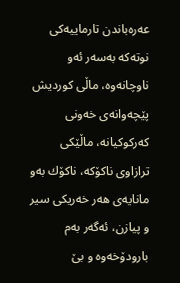عه‌ره‌باندن تارماییه‌كی نوته‌كه‌ به‌سه‌ر ئه‌و ناوچانه‌وه‌، ماڵی كوردیش پێچه‌وانه‌ی خه‌ونی كه‌ركوكیانه‌، ماڵێكی ترازاوی ناكۆكه‌، ناكۆك به‌و مانایه‌ی هه‌ر خه‌ریكی سیر و پیازن، ئه‌گه‌ر به‌م بارودۆخه‌وه‌ و بێ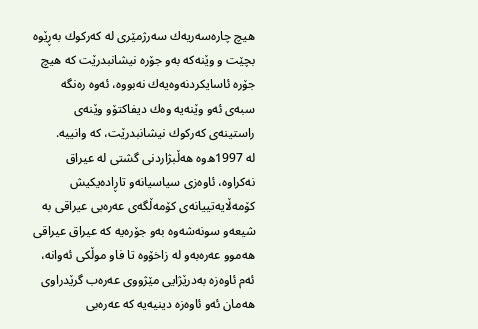هیچ چاره‌سه‌ریه‌ك سه‌رژمێری له‌ كه‌ركوك به‌ڕێوه‌ بچێت و وێنه‌كه‌ به‌و جۆره‌ نیشانبدرێت كه‌ هیچ جۆره‌ ئاسایكردنه‌وه‌یه‌ك نه‌بووه،‌ ئه‌وه‌ ره‌نگه‌ سبه‌ی ئه‌و وێنه‌یه‌ وه‌ك دیفاكتۆو وێنه‌ی راستینه‌ی كه‌ركوك نیشانبدرێت، كه‌ وانییه‌.
له‌ 1997ه‌وه‌ هه‌ڵبژاردنی گشتی له‌ عیراق نه‌كراوه‌، ئاوه‌زی سیاسیانه‌و تاڕاده‌یكیش كۆمه‌ڵایه‌تییانه‌ی كۆمه‌ڵگه‌ی عه‌ره‌بی عیراقی به‌ شیعه‌و سونه‌شه‌وه‌ به‌و جۆره‌یه ‌كه‌ عیراق عیراقی هه‌موو عه‌ره‌به‌و له‌ زاخۆوه‌ تا فاو موڵكی ئه‌وانه‌، ئه‌م ئاوه‌زه‌ به‌درێژایی مێژووی عه‌ره‌ب گرێدراوی هه‌مان ئه‌و ئاوه‌زه‌ دینیه‌یه ‌كه‌ عه‌ره‌بی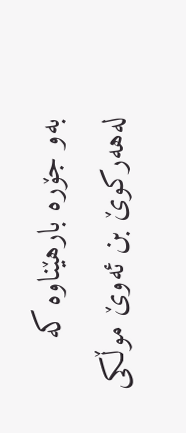به‌و جۆره‌ بارهێناوه‌ كه‌ له‌هه‌ركوێ‌ بن ئه‌وێ موڵكی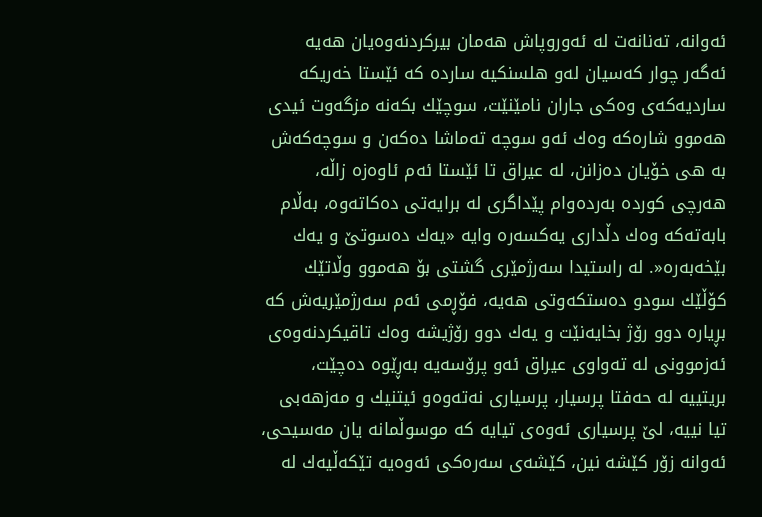ئه‌وانه‌، ته‌نانه‌ت له‌ ئه‌وروپاش هه‌مان بیركردنه‌وه‌یان هه‌یه‌ ئه‌گه‌ر چوار كه‌سیان له‌و هلسنكیه‌ سارده‌ كه‌ ئێستا خه‌ریكه‌ ساردیه‌كه‌ی وه‌كی جاران نامێنێت، سوچێك بكه‌نه‌ مزگه‌وت ئیدی هه‌موو شاره‌كه‌ وه‌ك ئه‌و سوچه‌ ته‌ماشا ده‌كه‌ن و سوچه‌كه‌ش به‌ هی خۆیان ده‌زانن، له‌ عیراق تا ئێستا ئه‌م ئاوه‌زه‌ زاڵه‌، هه‌رچی كورده‌ به‌رده‌وام پێداگری له‌ برایه‌تی ده‌كاته‌وه‌، به‌ڵام بابه‌ته‌كه‌ وه‌ك دڵداری یه‌كسه‌ره‌ وایه‌ «یه‌ك ده‌سوتێ‌ و یه‌ك بێخه‌به‌ره‌«. له‌ راستیدا سه‌رژمێری گشتی بۆ هه‌موو وڵاتێك كۆڵێك سودو ده‌ستكه‌وتی هه‌یه‌، فۆڕمی ئه‌م سه‌رژمێریه‌ش كه‌ بڕیاره‌ دوو رۆژ بخایه‌نێت و یه‌ك دوو رۆژیشه‌ وه‌ك تاقیكردنه‌وه‌ی ئه‌زموونی له‌ ته‌واوی عیراق ئه‌و پرۆسه‌یه‌ به‌ڕێوه‌ ده‌چێت، بریتییه‌ له‌ حه‌فتا پرسیار، پرسیاری نه‌ته‌وه‌و ئیتنیك و مه‌زهه‌بی تیا نییه‌، لێ‌ پرسیاری ئه‌وه‌ی تیایه‌ كه‌ موسوڵمانه‌ یان مه‌سیحی، ئه‌وانه‌ زۆر كێشه‌ نین، كێشه‌ی سه‌ره‌كی ئه‌وه‌یه‌ تێكه‌ڵیه‌ك له‌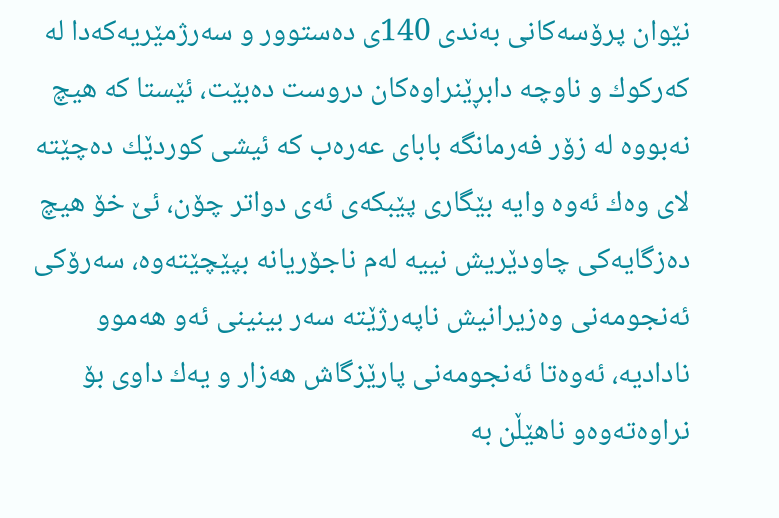نێوان پرۆسه‌كانی به‌ندی 140ی ده‌ستوور و سه‌رژمێریه‌كه‌دا له‌ كه‌ركوك و ناوچه‌ دابڕێنراوه‌كان دروست ده‌بێت، ئێستا كه‌ هیچ نه‌بووه‌ له‌ زۆر فه‌رمانگه‌ بابای عه‌ره‌ب كه‌ ئیشی كوردێك ده‌چێته‌ لای وه‌ك ئه‌وه‌ وایه‌ بێگاری پێبكه‌ی ئه‌ی دواتر چۆن، ئێ‌ خۆ هیچ ده‌زگایه‌كی چاودێریش نییه‌ له‌م ناجۆریانه‌ بپێچێته‌وه‌، سه‌رۆكی ئه‌نجومه‌نی وه‌زیرانیش ناپه‌رژێته‌ سه‌ر بینینی ئه‌و هه‌موو نادادیه‌، ئه‌وه‌تا ئه‌نجومه‌نی پارێزگاش هه‌زار و یه‌ك داوی بۆ نراوه‌ته‌وه‌و ناهێڵن به‌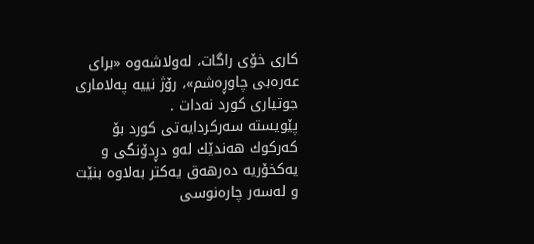كاری خۆی راگات، له‌ولاشه‌وه‌ «برای عه‌ره‌بی چاوڕه‌شم»، رۆژ نییه‌ په‌لاماری جوتیاری كورد نه‌دات .
پێویسته‌ سه‌ركردایه‌تی كورد بۆ كه‌ركوك هه‌ندێك له‌و دڕدۆنگی و یه‌كخۆریه‌ ده‌رهه‌ق یه‌كتر به‌لاوه‌ بنێت و له‌سه‌ر چاره‌نوسی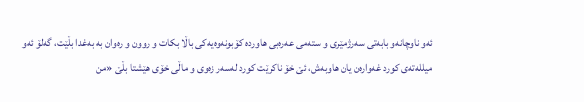ئه‌و ناوچانه‌و بابه‌تی سه‌رژمێری و سته‌می عه‌ره‌بی هاورده‌ كۆبونه‌وه‌یه‌كی باڵا بكات و روون و ره‌وان به‌ به‌غدا بڵێت، گه‌لۆ ئه‌و میلله‌ته‌ی كورد غه‌واره‌ن یان هاوبه‌ش، ئێ‌ خۆ ناكرێت كورد له‌سه‌ر زه‌وی و ماڵی خۆی هێشتا بڵێ‌ «من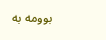بوومه‌ به‌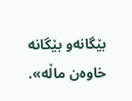بێگانه‌و بێگانه‌ خاوه‌ن ماڵه».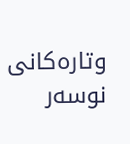وتارەکانی نوسەر